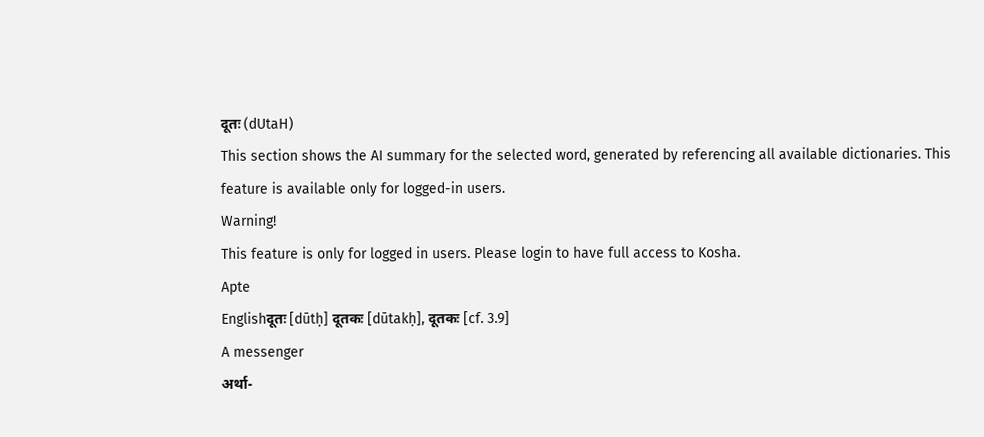दूतः (dUtaH)
This section shows the AI summary for the selected word, generated by referencing all available dictionaries. This feature is available only for logged-in users.
Warning!
This feature is only for logged in users. Please login to have full access to Kosha.
Apte
Englishदूतः [dūtḥ] दूतकः [dūtakḥ], दूतकः [cf. 3.9]
A messenger
अर्था-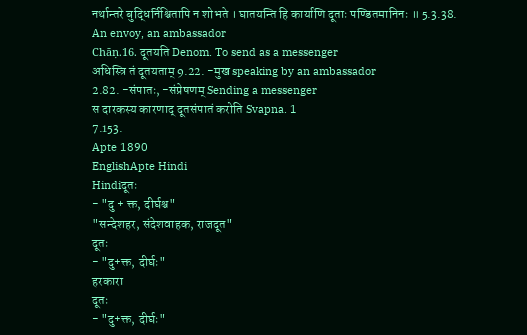नर्थान्तरे बुद्धिर्निश्चितापि न शोभते । घातयन्ति हि कार्याणि दूताः पण्डितमानिनः ॥ 5.3.38.
An envoy, an ambassador
Chāṇ.16. दूतयति Denom. To send as a messenger
अधिस्त्रि तं दूतयताम् 9.22. -मुख speaking by an ambassador
2.82. -संपातः, -संप्रेषणम् Sending a messenger
स दारकस्य कारणाद् दूतसंपातं करोति Svapna. 1
7.153.
Apte 1890
EnglishApte Hindi
Hindiदूतः
- "दु + क्त, दीर्घश्च"
"सन्देशहर, संदेशवाहक, राजदूत"
दूतः
- "दु+क्त, दीर्घः"
हरकारा
दूतः
- "दु+क्त, दीर्घः"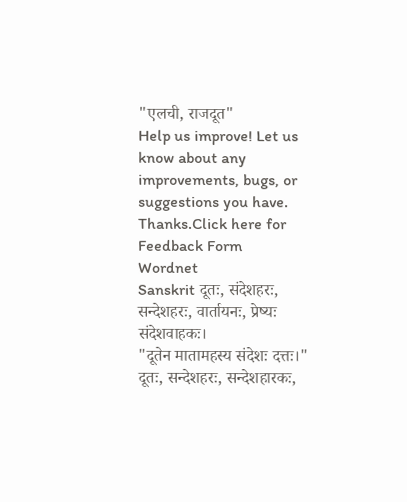"एलची, राजदूत"
Help us improve! Let us know about any improvements, bugs, or suggestions you have. Thanks.Click here for Feedback Form
Wordnet
Sanskrit दूतः, संदेशहरः, सन्देशहरः, वार्तायनः, प्रेष्यः
संदेशवाहकः।
"दूतेन मातामहस्य संदेशः दत्तः।"
दूतः, सन्देशहरः, सन्देशहारकः,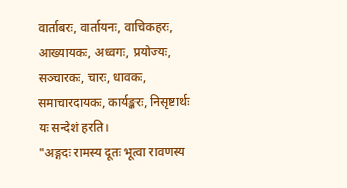वार्ताबरः, वार्तायनः, वाचिकहरः, आख्यायकः, अध्वगः, प्रयोज्यः, सञ्चारकः, चारः, धावकः, समाचारदायकः, कार्यङ्करः, निसृष्टार्थः
यः सन्देशं हरति।
"अङ्गदः रामस्य दूतः भूत्वा रावणस्य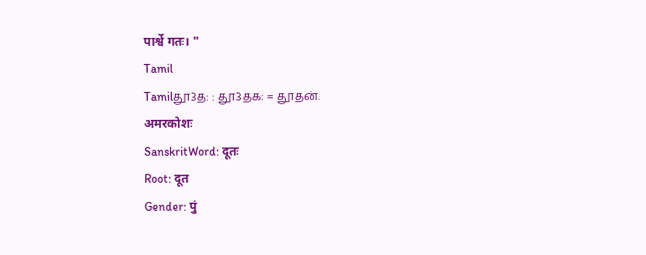पार्श्वे गतः। "
Tamil
Tamilதூ3த: : தூ3தக: = தூதன்.
अमरकोशः
SanskritWord: दूतः
Root: दूत
Gender: पुं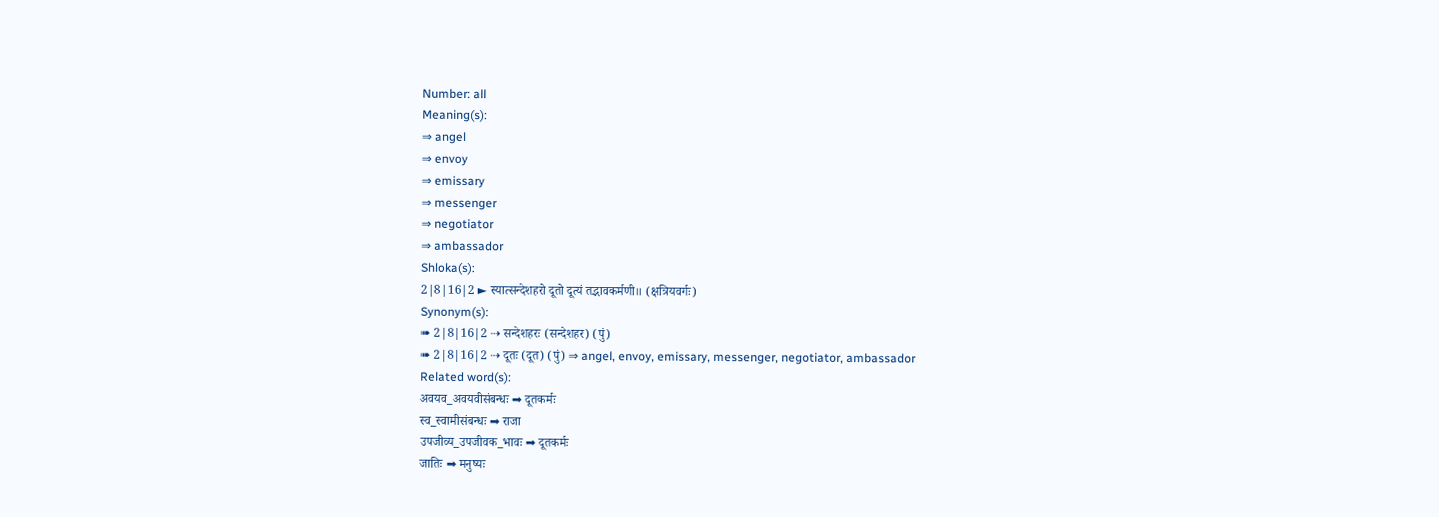Number: all
Meaning(s):
⇒ angel
⇒ envoy
⇒ emissary
⇒ messenger
⇒ negotiator
⇒ ambassador
Shloka(s):
2|8|16|2 ► स्यात्सन्देशहरो दूतो दूत्यं तद्भावकर्मणी॥ (क्षत्रियवर्गः)
Synonym(s):
➠ 2|8|16|2 ⇢ सन्देशहरः (सन्देशहर) (पुं)
➠ 2|8|16|2 ⇢ दूतः (दूत) (पुं) ⇒ angel, envoy, emissary, messenger, negotiator, ambassador
Related word(s):
अवयव_अवयवीसंबन्धः ➡ दूतकर्मः
स्व_स्वामीसंबन्धः ➡ राजा
उपजीव्य_उपजीवक_भावः ➡ दूतकर्मः
जातिः ➡ मनुष्यः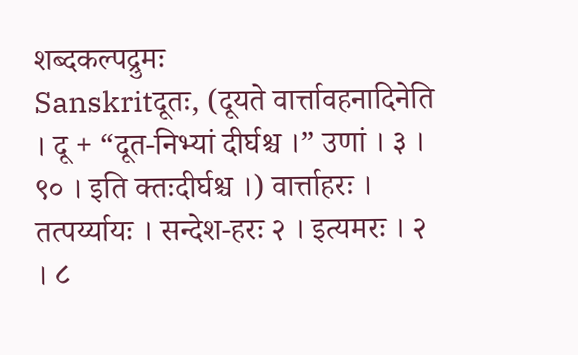शब्दकल्पद्रुमः
Sanskritदूतः, (दूयते वार्त्तावहनादिनेति । दू + “दूत-निभ्यां दीर्घश्च ।” उणां । ३ । ९० । इति क्तःदीर्घश्च ।) वार्त्ताहरः । तत्पर्य्यायः । सन्देश-हरः २ । इत्यमरः । २ । ८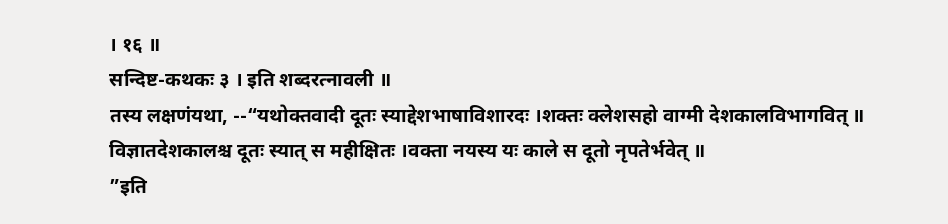। १६ ॥
सन्दिष्ट-कथकः ३ । इति शब्दरत्नावली ॥
तस्य लक्षणंयथा, --“यथोक्तवादी दूतः स्याद्देशभाषाविशारदः ।शक्तः क्लेशसहो वाग्मी देशकालविभागवित् ॥
विज्ञातदेशकालश्च दूतः स्यात् स महीक्षितः ।वक्ता नयस्य यः काले स दूतो नृपतेर्भवेत् ॥
”इति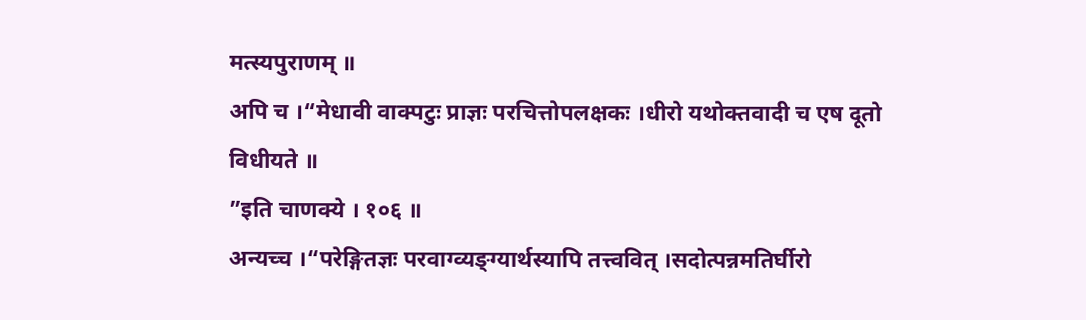मत्स्यपुराणम् ॥
अपि च ।“मेधावी वाक्पटुः प्राज्ञः परचित्तोपलक्षकः ।धीरो यथोक्तवादी च एष दूतो विधीयते ॥
”इति चाणक्ये । १०६ ॥
अन्यच्च ।“परेङ्गितज्ञः परवाग्व्यङ्ग्यार्थस्यापि तत्त्ववित् ।सदोत्पन्नमतिर्घीरो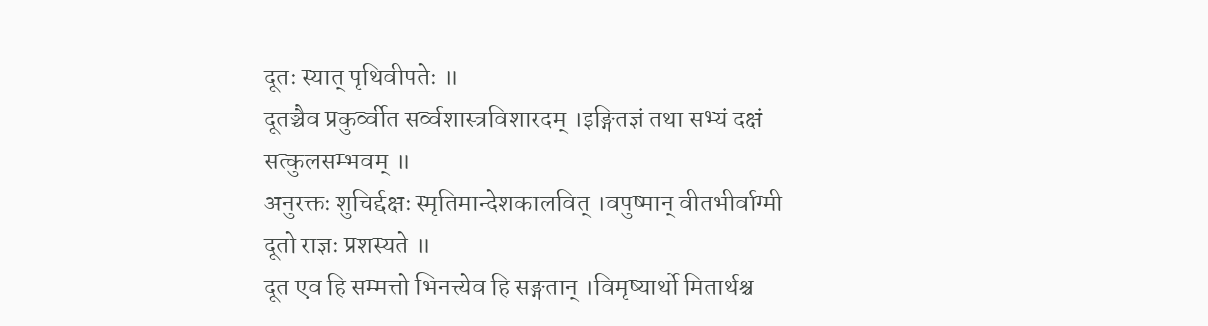दूतः स्यात् पृथिवीपतेः ॥
दूतञ्चैव प्रकुर्व्वीत सर्व्वशास्त्रविशारदम् ।इङ्गितज्ञं तथा सभ्यं दक्षं सत्कुलसम्भवम् ॥
अनुरक्तः शुचिर्द्दक्षः स्मृतिमान्देशकालवित् ।वपुष्मान् वीतभीर्वाग्मी दूतो राज्ञः प्रशस्यते ॥
दूत एव हि सम्मत्तो भिनत्त्येव हि सङ्गतान् ।विमृष्यार्थो मितार्थश्च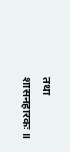तथा शासनहारकः ॥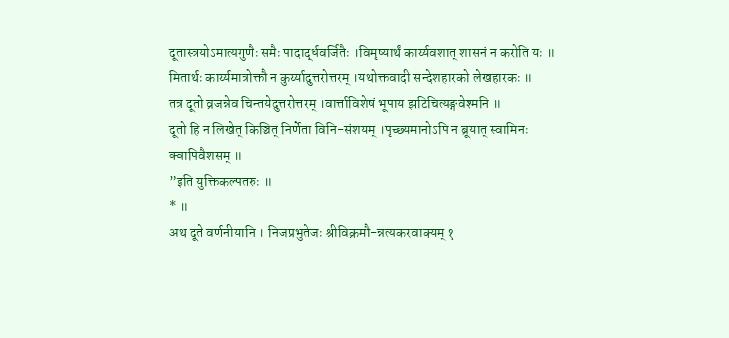दूतास्त्रयोऽमात्यगुणैः समैः पादार्द्धवर्जितैः ।विमृष्यार्थं कार्य्यवशात् शासनं न करोति यः ॥
मितार्थः कार्य्यमात्रोक्तौ न कुर्य्यादुत्तरोत्तरम् ।यथोक्तवादी सन्देशहारको लेखहारकः ॥
तत्र दूतो व्रजन्नेव चिन्तयेदुत्तरोत्तरम् ।वार्त्ताविशेषं भूपाय झटिचित्यङ्गवेश्मनि ॥
दूतो हि न लिखेत् किञ्चित् निर्णेता विनि-संशयम् ।पृच्छ्यमानोऽपि न ब्रूयात् स्वामिनः क्वापिवैशसम् ॥
”इति युक्तिकल्पतरुः ॥
* ॥
अथ दूते वर्णनीयानि । निजप्रभुतेजः श्रीविक्रमौ-न्नत्यकरवाक्यम् १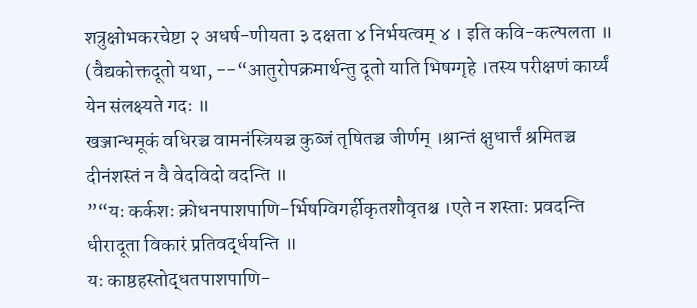शत्रुक्षोभकरचेष्टा २ अधर्ष-णीयता ३ दक्षता ४ निर्भयत्वम् ४ । इति कवि-कल्पलता ॥
(वैद्यकोक्तदूतो यथा, --“आतुरोपक्रमार्थन्तु दूतो याति भिषग्गृहे ।तस्य परीक्षणं कार्य्यं येन संलक्ष्यते गदः ॥
खञ्जान्धमूकं वधिरञ्च वामनंस्त्रियञ्च कुब्जं तृषितञ्च जीर्णम् ।श्रान्तं क्षुधार्त्तं श्रमितञ्च दीनंशस्तं न वै वेदविदो वदन्ति ॥
”“यः कर्कशः क्रोधनपाशपाणि-र्भिषग्विगर्हीकृतशौवृतश्च ।एते न शस्ताः प्रवदन्ति धीरादूता विकारं प्रतिवर्द्धयन्ति ॥
यः काष्ठहस्तोद्धतपाशपाणि-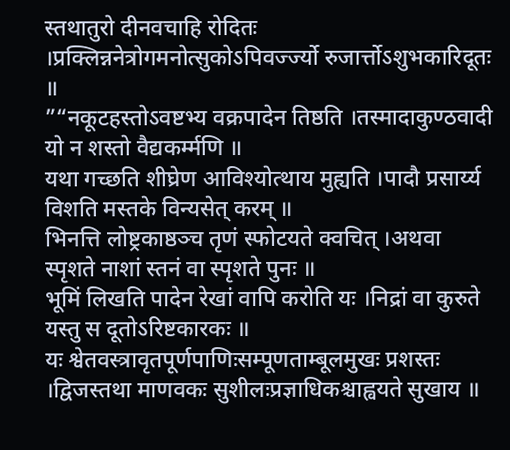स्तथातुरो दीनवचाहि रोदितः ।प्रक्लिन्ननेत्रोगमनोत्सुकोऽपिवर्ज्ज्यो रुजार्त्तोऽशुभकारिदूतः ॥
”“नकूटहस्तोऽवष्टभ्य वक्रपादेन तिष्ठति ।तस्मादाकुण्ठवादी यो न शस्तो वैद्यकर्म्मणि ॥
यथा गच्छति शीघ्रेण आविश्योत्थाय मुह्यति ।पादौ प्रसार्य्य विशति मस्तके विन्यसेत् करम् ॥
भिनत्ति लोष्ट्रकाष्ठञ्च तृणं स्फोटयते क्वचित् ।अथवा स्पृशते नाशां स्तनं वा स्पृशते पुनः ॥
भूमिं लिखति पादेन रेखां वापि करोति यः ।निद्रां वा कुरुते यस्तु स दूतोऽरिष्टकारकः ॥
यः श्वेतवस्त्रावृतपूर्णपाणिःसम्पूणताम्बूलमुखः प्रशस्तः ।द्विजस्तथा माणवकः सुशीलःप्रज्ञाधिकश्चाह्वयते सुखाय ॥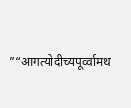”“आगत्योदीच्यपूर्व्वामथ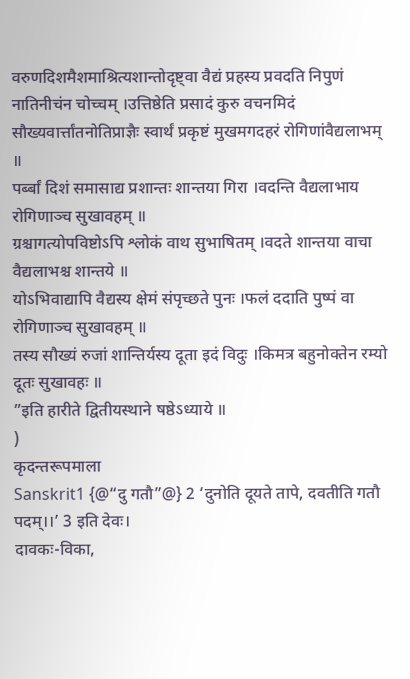वरुणदिशमैशमाश्रित्यशान्तोदृष्ट्वा वैद्यं प्रहस्य प्रवदति निपुणं नातिनीचंन चोच्चम् ।उत्तिष्ठेति प्रसादं कुरु वचनमिदं सौख्यवार्त्तांतनोतिप्राज्ञैः स्वार्थं प्रकृष्टं मुखमगदहरं रोगिणांवैद्यलाभम् ॥
पर्ब्बां दिशं समासाद्य प्रशान्तः शान्तया गिरा ।वदन्ति वैद्यलाभाय रोगिणाञ्च सुखावहम् ॥
ग्रश्चागत्योपविष्टोऽपि श्लोकं वाथ सुभाषितम् ।वदते शान्तया वाचा वैद्यलाभश्च शान्तये ॥
योऽभिवाद्यापि वैद्यस्य क्षेमं संपृच्छते पुनः ।फलं ददाति पुष्पं वा रोगिणाञ्च सुखावहम् ॥
तस्य सौख्यं रुजां शान्तिर्यस्य दूता इदं विदुः ।किमत्र बहुनोक्तेन रम्यो दूतः सुखावहः ॥
”इति हारीते द्वितीयस्थाने षष्ठेऽध्याये ॥
)
कृदन्तरूपमाला
Sanskrit1 {@“दु गतौ”@} 2 ‘दुनोति दूयते तापे, दवतीति गतौ पदम्।।’ 3 इति देवः।
दावकः-विका,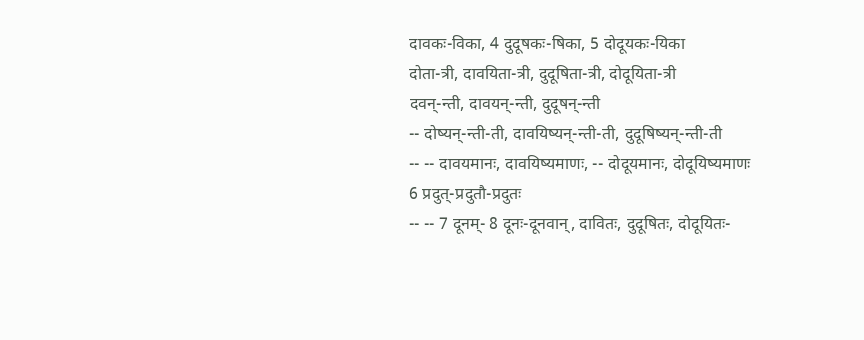दावकः-विका, 4 दुदूषकः-षिका, 5 दोदूयकः-यिका
दोता-त्री, दावयिता-त्री, दुदूषिता-त्री, दोदूयिता-त्री
दवन्-न्ती, दावयन्-न्ती, दुदूषन्-न्ती
-- दोष्यन्-न्ती-ती, दावयिष्यन्-न्ती-ती, दुदूषिष्यन्-न्ती-ती
-- -- दावयमानः, दावयिष्यमाणः, -- दोदूयमानः, दोदूयिष्यमाणः
6 प्रदुत्-प्रदुतौ-प्रदुतः
-- -- 7 दूनम्- 8 दूनः-दूनवान्, दावितः, दुदूषितः, दोदूयितः-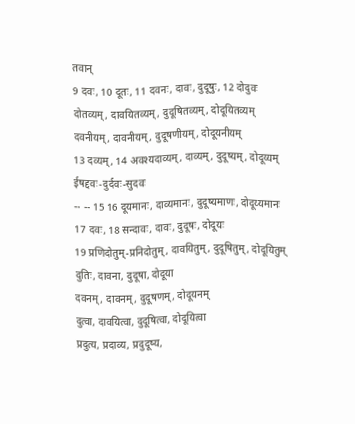तवान्
9 दवः, 10 दूतः, 11 दवनः, दावः, दुदूषुः, 12 दोदुवः
दोतव्यम्, दावयितव्यम्, दुदूषितव्यम्, दोदूयितव्यम्
दवनीयम्, दावनीयम्, दुदूषणीयम्, दोदूयनीयम्
13 दव्यम्, 14 अवश्यदाव्यम्, दाव्यम्, दुदूष्यम्, दोदूय्यम्
ईषद्दवः-दुर्दवः-सुदवः
-- -- 15 16 दूयमानः, दाव्यमानः, दुदूष्यमाणः, दोदूय्यमानः
17 दवः, 18 सन्दावः, दावः, दुदूषः, दोदूयः
19 प्रणिदोतुम्-प्रनिदोतुम्, दावयितुम्, दुदूषितुम्, दोदूयितुम्
दुतिः, दावना, दुदूषा, दोदूया
दवनम्, दावनम्, दुदूषणम्, दोदूयनम्
दुत्वा, दावयित्वा, दुदूषित्वा, दोदूयित्वा
प्रदुत्य, प्रदाव्य, प्रदुदूष्य,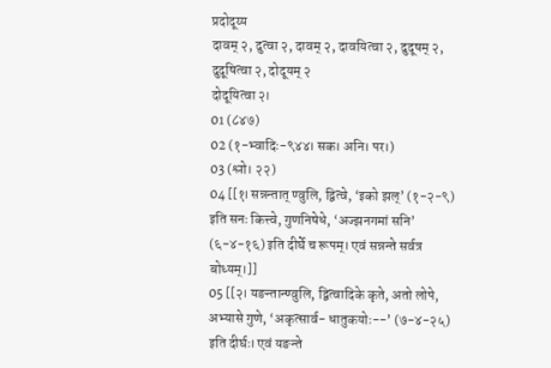प्रदोदूय्य
दावम् २, दुत्वा २, दावम् २, दावयित्वा २, दुदूषम् २, दुदूषित्वा २, दोदूयम् २
दोदूयित्वा २।
01 (८४७)
02 (१-भ्वादिः-९४४। सक। अनि। पर।)
03 (श्लो। २२)
04 [[१। सन्नन्तात् ण्वुलि, द्वित्वे, ‘इको झल्’ (१-२-९) इति सनः कित्त्वे, गुणनिषेधे, ‘अज्झनगमां सनि’ (६-४-१६) इति दीर्घे च रूपम्। एवं सन्नन्ते सर्वत्र बोध्यम्।]]
05 [[२। यङन्तान्ण्वुलि, द्वित्वादिके कृते, अतो लोपे, अभ्यासे गुणे, ‘अकृत्सार्व- धातुकयोः--’ (७-४-२५) इति दीर्घः। एवं यङन्ते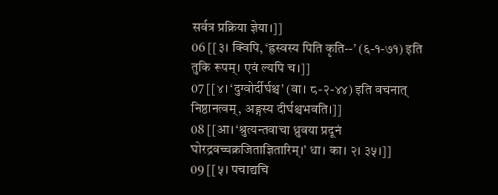सर्वत्र प्रक्रिया ज्ञेया।]]
06 [[३। क्विपि, ‘ह्रस्वस्य पिति कृति--’ (६-१-७१) इति तुकि रूपम्। एवं ल्यपि च।]]
07 [[४। ‘दुग्वोर्दीर्घश्च’ (वा। ८-२-४४) इति वचनात् निष्ठानत्वम्, अङ्गस्य दीर्घश्चभवति।]]
08 [[आ। ‘श्रुत्यन्तवाचा ध्रुवया प्रदूनं घोरद्रवच्चक्रजिताज्ञितारिम्।’ धा। का। २। ३५।]]
09 [[५। पचाद्यचि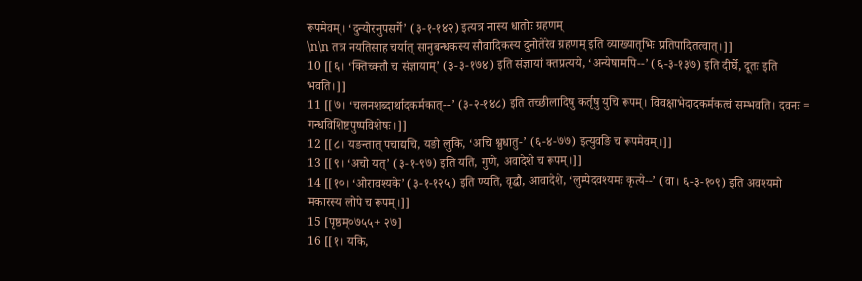रूपमेवम्। ‘दुन्योरनुपसर्गे’ (३-१-१४२) इत्यत्र नास्य धातोः ग्रहणम्
\n\n तत्र नयतिसाह चर्यात् सानुबन्धकस्य सौवादिकस्य दुनोतेरेव ग्रहणम् इति व्याख्यातृभिः प्रतिपादितत्वात्।]]
10 [[६। ‘क्तिच्क्तौ च संज्ञायाम्’ (३-३-१७४) इति संज्ञायां क्तप्रत्यये, ‘अन्येषामपि--’ (६-३-१३७) इति दीर्घे, दूतः इति भवति।]]
11 [[७। ‘चलनशब्दार्थादकर्मकात्--’ (३-२-१४८) इति तच्छीलादिषु कर्तृषु युचि रूपम्। विवक्षाभेदादकर्मकत्वं सम्भवति। दवनः = गन्धविशिष्टपुष्पविशेषः।]]
12 [[८। यङन्तात् पचाद्यचि, यङो लुकि, ‘अचि श्नुधातु-’ (६-४-७७) इत्युवङि च रूपमेवम्।]]
13 [[९। ‘अचो यत्’ (३-१-९७) इति यति, गुणे, अवादेशे च रूपम्।]]
14 [[१०। ‘ओरावश्यके’ (३-१-१२५) इति ण्यति, वृद्धौ, आवादेशे, ‘लुम्पेदवश्यमः कृत्ये--’ (वा। ६-३-१०९) इति अवश्यमो मकारस्य लोपे च रूपम्।]]
15 [पृष्ठम्०७५५+ २७]
16 [[१। यकि,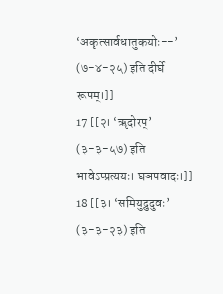‘अकृत्सार्वधातुकयोः--’ (७-४-२५) इति दीर्घे रूपम्।]]
17 [[२। ‘ॠदोरप्’ (३-३-५७) इति भावेऽप्प्रत्ययः। घञपवादः।]]
18 [[३। ‘समियुद्रुदुवः’ (३-३-२३) इति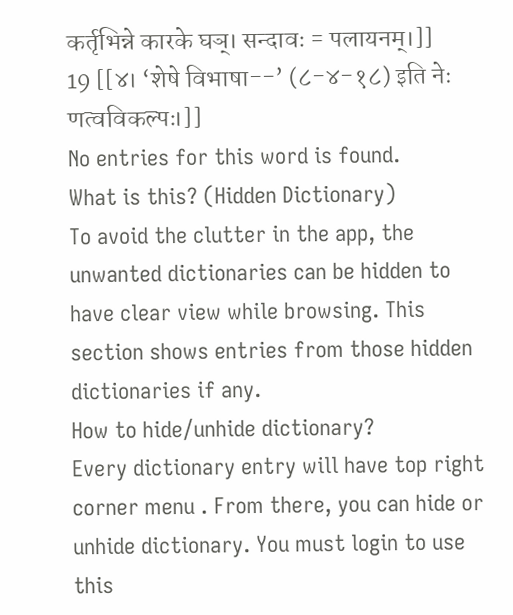कर्तृभिन्ने कारके घञ्। सन्दावः = पलायनम्।]]
19 [[४। ‘शेषे विभाषा--’ (८-४-१८) इति नेः णत्वविकल्पः।]]
No entries for this word is found.
What is this? (Hidden Dictionary)
To avoid the clutter in the app, the unwanted dictionaries can be hidden to have clear view while browsing. This section shows entries from those hidden dictionaries if any.
How to hide/unhide dictionary?
Every dictionary entry will have top right corner menu . From there, you can hide or unhide dictionary. You must login to use this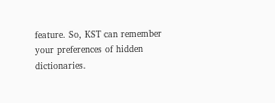feature. So, KST can remember your preferences of hidden dictionaries.